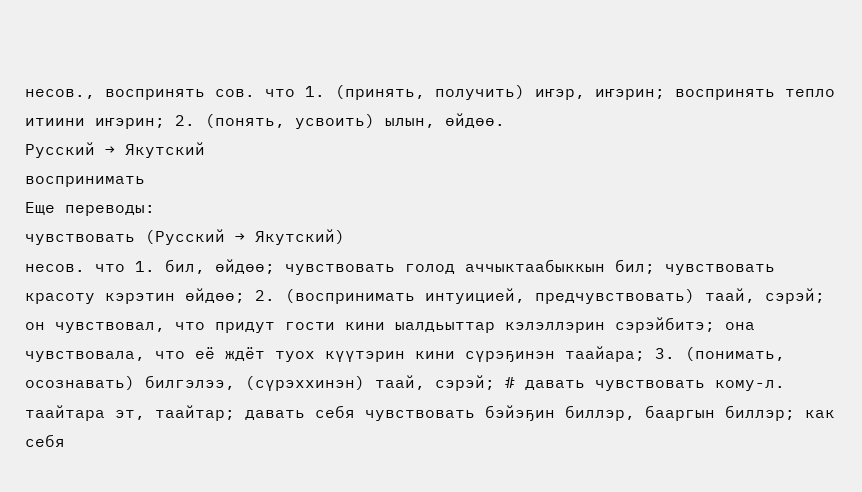несов., воспринять сов. что 1. (принять, получить) иҥэр, иҥэрин; воспринять тепло итиини иҥэрин; 2. (понять, усвоить) ылын, өйдөө.
Русский → Якутский
воспринимать
Еще переводы:
чувствовать (Русский → Якутский)
несов. что 1. бил, өйдөө; чувствовать голод аччыктаабыккын бил; чувствовать красоту кэрэтин өйдөө; 2. (воспринимать интуицией, предчувствовать) таай, сэрэй; он чувствовал, что придут гости кини ыалдьыттар кэлэллэрин сэрэйбитэ; она чувствовала, что её ждёт туох күүтэрин кини сүрэҕинэн таайара; 3. (понимать, осознавать) билгэлээ, (сүрэххинэн) таай, сэрэй; # давать чувствовать кому-л. таайтара эт, таайтар; давать себя чувствовать бэйэҕин биллэр, бааргын биллэр; как себя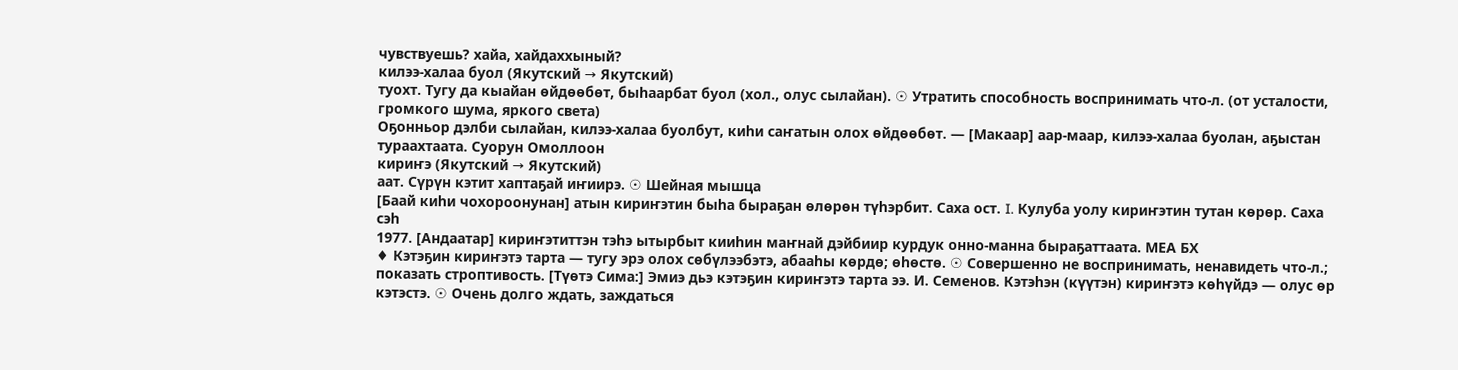чувствуешь? хайа, хайдаххыный?
килээ-халаа буол (Якутский → Якутский)
туохт. Тугу да кыайан өйдөөбөт, быһаарбат буол (хол., олус сылайан). ☉ Утратить способность воспринимать что-л. (от усталости, громкого шума, яркого света)
Оҕонньор дэлби сылайан, килээ-халаа буолбут, киһи саҥатын олох өйдөөбөт. — [Макаар] аар-маар, килээ-халаа буолан, аҕыстан тураахтаата. Суорун Омоллоон
кириҥэ (Якутский → Якутский)
аат. Сүрүн кэтит хаптаҕай иҥиирэ. ☉ Шейная мышца
[Баай киһи чохороонунан] атын кириҥэтин быһа быраҕан өлөрөн түһэрбит. Саха ост. I. Кулуба уолу кириҥэтин тутан көрөр. Саха сэһ
1977. [Андаатар] кириҥэтиттэн тэһэ ытырбыт кииһин маҥнай дэйбиир курдук онно-манна быраҕаттаата. МЕА БХ
♦ Кэтэҕин кириҥэтэ тарта — тугу эрэ олох сөбүлээбэтэ, абааһы көрдө; өһөстө. ☉ Совершенно не воспринимать, ненавидеть что-л.; показать строптивость. [Түөтэ Сима:] Эмиэ дьэ кэтэҕин кириҥэтэ тарта ээ. И. Семенов. Кэтэһэн (күүтэн) кириҥэтэ көһүйдэ — олус өр кэтэстэ. ☉ Очень долго ждать, заждаться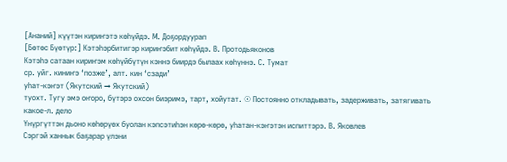[Ананий] күүтэн кириҥэтэ көһүйдэ. М. Доҕордуурап
[Бөтөс Бүөтүр:] Кэтэһэрбитигэр кириҥэбит көһүйдэ. В. Протодьяконов
Кэтэһэ сатаан кириҥэм көһүйбүтүн кэннэ биирдэ былаах көһүннэ. С. Тумат
ср. уйг. киниҥэ ‘позже’, алт. кин ‘сзади’
уһат-кэҥэт (Якутский → Якутский)
туохт. Тугу эмэ оҥоро, бүтэрэ охсон биэримэ, тарт, хойутат. ☉ Постоянно откладывать, задерживать, затягивать какое-л. дело
Үнүргүттэн дьоно көһөрүөх буолан кэпсэтиһэн көрө-көрө, уһатан-кэҥэтэн испиттэрэ. В. Яковлев
Сэргэй ханнык баҕарар үлэни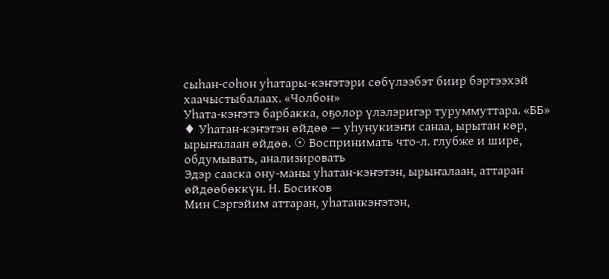сыһан-соһон уһатары-кэҥэтэри сөбүлээбэт биир бэртээхэй хаачыстыбалаах. «Чолбон»
Уһата-кэҥэтэ барбакка, оҕолор үлэлэригэр туруммуттара. «ББ»
♦ Уһатан-кэҥэтэн өйдөө — уһунукиэҥи санаа, ырытан көр, ырыҥалаан өйдөө. ☉ Воспринимать что-л. глубже и шире, обдумывать, анализировать
Эдэр сааска ону-маны уһатан-кэҥэтэн, ырыҥалаан, аттаран өйдөөбөккүн. Н. Босиков
Мин Сэргэйим аттаран, уһатанкэҥэтэн,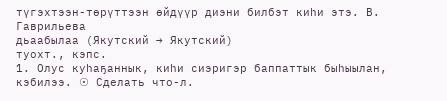түгэхтээн-төрүттээн өйдүүр диэни билбэт киһи этэ. В. Гаврильева
дьаабылаа (Якутский → Якутский)
туохт., кэпс.
1. Олус куһаҕаннык, киһи сиэригэр баппаттык быһыылан, кэбилээ. ☉ Сделать что-л.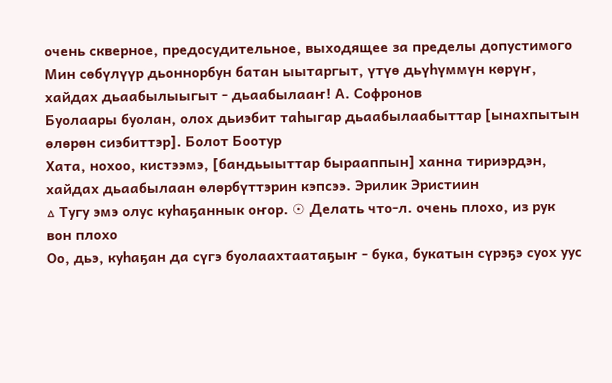очень скверное, предосудительное, выходящее за пределы допустимого
Мин сөбүлүүр дьоннорбун батан ыытаргыт, үтүө дьүһүммүн көрүҥ, хайдах дьаабылыыгыт - дьаабылааҥ! А. Софронов
Буолаары буолан, олох дьиэбит таһыгар дьаабылаабыттар [ынахпытын өлөрөн сиэбиттэр]. Болот Боотур
Хата, нохоо, кистээмэ, [бандьыыттар бырааппын] ханна тириэрдэн, хайдах дьаабылаан өлөрбүттэрин кэпсээ. Эрилик Эристиин
△ Тугу эмэ олус куһаҕаннык оҥор. ☉ Делать что-л. очень плохо, из рук вон плохо
Оо, дьэ, куһаҕан да сүгэ буолаахтаатаҕыҥ - бука, букатын сүрэҕэ суох уус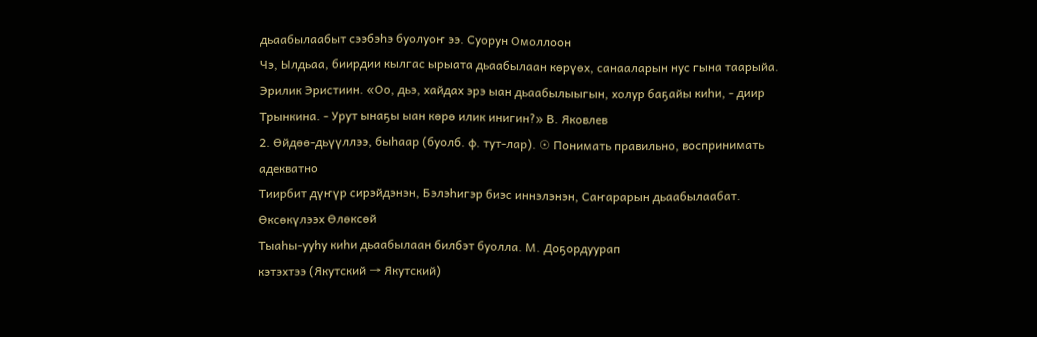дьаабылаабыт сээбэһэ буолуоҥ ээ. Суорун Омоллоон
Чэ, Ылдьаа, биирдии кылгас ырыата дьаабылаан көрүөх, санааларын нус гына таарыйа. Эрилик Эристиин. «Оо, дьэ, хайдах эрэ ыан дьаабылыыгын, холур баҕайы киһи, - диир Трынкина. - Урут ынаҕы ыан көрө илик инигин?» В. Яковлев
2. Өйдөө-дьүүллээ, быһаар (буолб. ф. тут-лар). ☉ Понимать правильно, воспринимать адекватно
Тиирбит дүҥүр сирэйдэнэн, Бэлэһигэр биэс иннэлэнэн, Саҥарарын дьаабылаабат. Өксөкүлээх Өлөксөй
Тыаһы-ууһу киһи дьаабылаан билбэт буолла. М. Доҕордуурап
кэтэхтээ (Якутский → Якутский)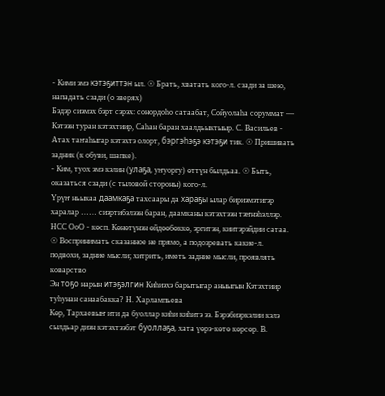- Кими эмэ кэтэҕиттэн ыл. ☉ Брать, хватать кого-л. сзади за шею, нападать сзади (о зверях)
Бэдэр сиэмэх бэрт сэрэх: сонордоһо сатаабат, Сойуолаһа соруммат — Кэтээн туран кэтэхтиир, Саһан баран хаалдьыктыыр. С. Васильев - Атах таҥаһыгар кэтэхтэ олорт, бэргэһэҕэ кэтэҕи тик. ☉ Пришивать задник (к обуви, шапке).
- Ким, туох эмэ кэлин (улаҕа, уҥуоргу) өттүн былдьаа. ☉ Быть, оказаться сзади (с тыловой стороны) кого-л.
Үрүҥ ньыкаа даамкаҕа тахсаары да хараҕы ылар бириэмэтигэр харалар …… сиэртибэлээн баран, даамканы кэтэхтээн тэҥнэһэллэр. НСС ОоО - көсп. Көнөтүнэн өйдөөбөккө, эргитэн, киитэрэйдии сатаа. ☉ Воспринимать сказанное не прямо, а подозревать какие-л. подвохи, задние мысли; хитрить, иметь задние мысли, проявлять коварство
Эн тоҕо нарын итэҕэлгин Киһиэхэ барытыгар аныыгын Кэтэхтиир туһунан санаабакка? Н. Харлампьева
Көр, Тархаевыҥ ити да буоллар киһи киһитэ ээ. Бэрэбиэркэлии кэлэ сылдьар диэн кэтэхтээбэт буоллаҕа, хата үөрэ-көтө көрсөр. В.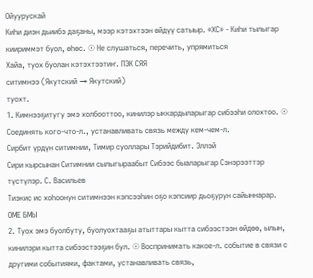Ойуурускай
Киһи диэн дьиибэ даҕаны, мээр кэтэхтээн өйдүү сатыыр. «ХС» - Киһи тылыгар киириммэт буол, өһөс. ☉ Не слушаться, перечить, упрямиться
Хайа, туох буолан кэтэхтээтиҥ. ПЭК СЯЯ
ситимнээ (Якутский → Якутский)
туохт.
1. Кимнээҕитугу эмэ холбооттоо, кинилэр ыккардыларыгар сибээһи олохтоо. ☉ Соединять кого-что-л., устанавливать связь между кем-чем-л.
Сирбит үрдүн ситимнии, Тимир суоллары Тэрийдибит. Эллэй
Сири кырсынан Ситимнии сылыгыраабыт Сибээс быаларыгар Сэнэрээттэр түстүлэр. С. Васильев
Тиэкис ис хоһоонун ситимнээн кэпсээһин оҕо кэпсиир дьоҕурун сайыннарар. ОМЕ БМЫ
2. Туох эмэ буолбуту, буолуохтааҕы атыттары кытта сибээстээн өйдөө, ылын, кинилэри кытта сибээстээҕин бул. ☉ Воспринимать какое-л. событие в связи с другими событиями, фактами, устанавливать связь,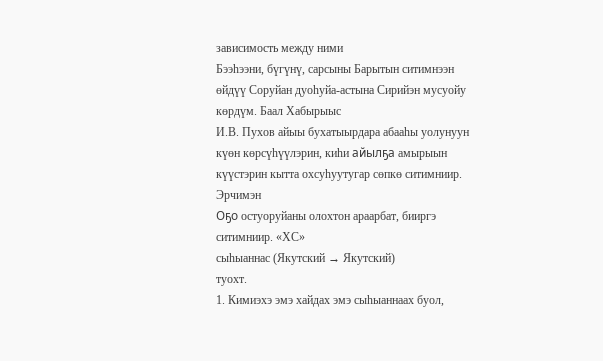зависимость между ними
Бээһээни, бүгүнү, сарсыны Барытын ситимнээн өйдүү Соруйан дуоһуйа-астына Сирийэн мусуойу көрдүм. Баал Хабырыыс
И.В. Пухов айыы бухатыырдара абааһы уолунуун күөн көрсүһүүлэрин, киһи айылҕа амырыын күүстэрин кытта охсуһуутугар сөпкө ситимниир. Эрчимэн
Оҕо остуоруйаны олохтон араарбат, бииргэ ситимниир. «ХС»
сыһыаннас (Якутский → Якутский)
туохт.
1. Кимиэхэ эмэ хайдах эмэ сыһыаннаах буол,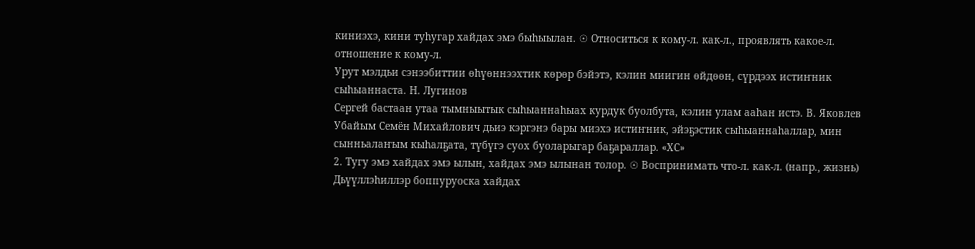киниэхэ, кини туһугар хайдах эмэ быһыылан. ☉ Относиться к кому-л. как-л., проявлять какое-л. отношение к кому-л.
Урут мэлдьи сэнээбиттии өһүөннээхтик көрөр бэйэтэ, кэлин миигин өйдөөн, сүрдээх истиҥник сыһыаннаста. Н. Лугинов
Сергей бастаан утаа тымныытык сыһыаннаһыах курдук буолбута, кэлин улам ааһан истэ. В. Яковлев
Убайым Семён Михайлович дьиэ кэргэнэ бары миэхэ истиҥник, эйэҕэстик сыһыаннаһаллар, мин сынньалаҥым кыһалҕата, түбүгэ суох буоларыгар баҕараллар. «ХС»
2. Тугу эмэ хайдах эмэ ылын, хайдах эмэ ылынан толор. ☉ Воспринимать что-л. как-л. (напр., жизнь)
Дьүүллэһиллэр боппуруоска хайдах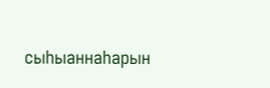сыһыаннаһарын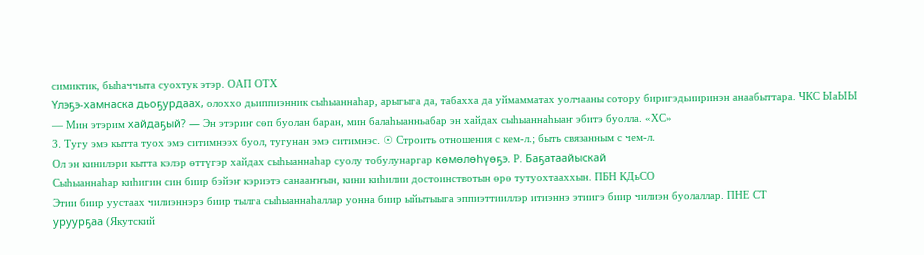симиктик, быһаччыта суохтук этэр. ОАП ОТХ
Үлэҕэ-хамнаска дьоҕурдаах, олоххо дьиппиэнник сыһыаннаһар, арыгыга да, табахха да уймамматах уолчааны сотору биригэдьииринэн анаабыттара. ЧКС ЫаЫЫ
— Мин этэрим хайдаҕый? — Эн этэриҥ сөп буолан баран, мин балаһыанньабар эн хайдах сыһыаннаһыаҥ эбитэ буолла. «ХС»
3. Тугу эмэ кытта туох эмэ ситимнээх буол, тугунан эмэ ситимнэс. ☉ Строить отношения с кем-л.; быть связанным с чем-л.
Ол эн кинилэри кытта кэлэр өттүгэр хайдах сыһыаннаһар суолу тобулунаргар көмөлөһүөҕэ. Р. Баҕатаайыскай
Сыһыаннаһар киһигин син биир бэйэҥ кэриэтэ санааҥҥын, кини киһилии достоинствотын өрө тутуохтааххын. ПБН КДьСО
Этии биир уустаах чилиэннэрэ биир тылга сыһыаннаһаллар уонна биир ыйытыыга эппиэттииллэр итиэннэ этиигэ биир чилиэн буолаллар. ПНЕ СТ
уруурҕаа (Якутский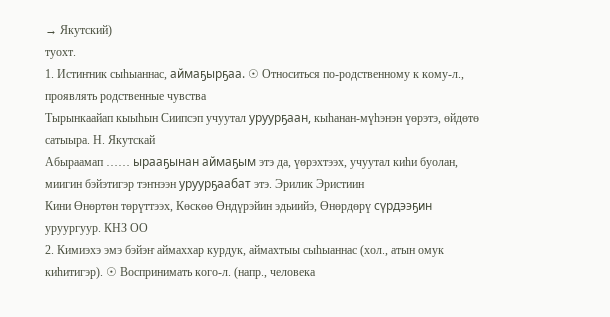→ Якутский)
туохт.
1. Истиҥник сыһыаннас, аймаҕырҕаа. ☉ Относиться по-родственному к кому-л., проявлять родственные чувства
Тырынкаайап кыыһын Сиипсэп учуутал уруурҕаан, кыһанан-мүһэнэн үөрэтэ, өйдөтө сатыыра. Н. Якутскай
Абыраамап …… ырааҕынан аймаҕым этэ да, үөрэхтээх, учуутал киһи буолан, миигин бэйэтигэр тэҥнээн уруурҕаабат этэ. Эрилик Эристиин
Кини Өнөртөн төрүттээх, Көскөө Өндүрэйин эдьиийэ, Өнөрдөрү сүрдээҕин уруургуур. КНЗ ОО
2. Кимиэхэ эмэ бэйэҥ аймаххар курдук, аймахтыы сыһыаннас (хол., атын омук киһитигэр). ☉ Воспринимать кого-л. (напр., человека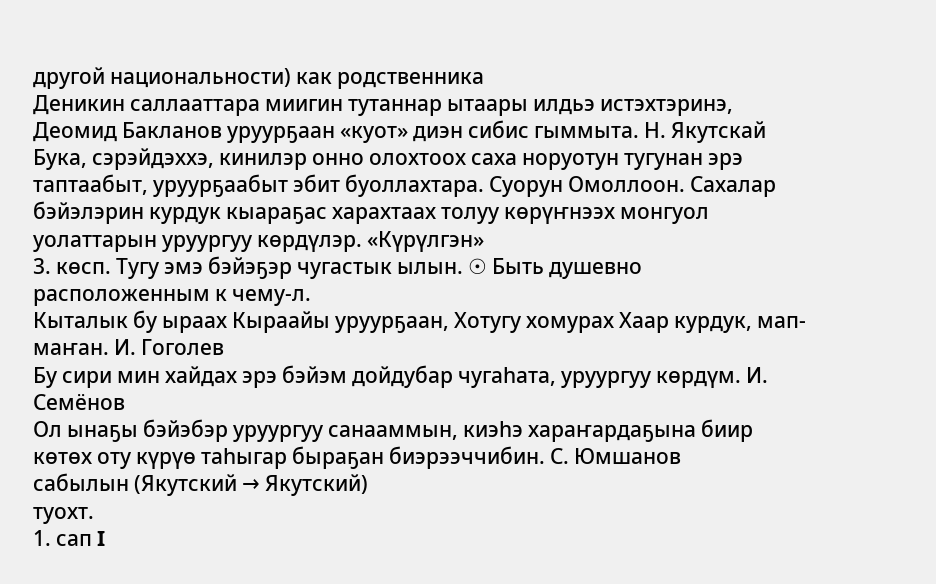другой национальности) как родственника
Деникин саллааттара миигин тутаннар ытаары илдьэ истэхтэринэ, Деомид Бакланов уруурҕаан «куот» диэн сибис гыммыта. Н. Якутскай
Бука, сэрэйдэххэ, кинилэр онно олохтоох саха норуотун тугунан эрэ таптаабыт, уруурҕаабыт эбит буоллахтара. Суорун Омоллоон. Сахалар бэйэлэрин курдук кыараҕас харахтаах толуу көрүҥнээх монгуол уолаттарын уруургуу көрдүлэр. «Күрүлгэн»
3. көсп. Тугу эмэ бэйэҕэр чугастык ылын. ☉ Быть душевно расположенным к чему-л.
Кыталык бу ыраах Кыраайы уруурҕаан, Хотугу хомурах Хаар курдук, мап-маҥан. И. Гоголев
Бу сири мин хайдах эрэ бэйэм дойдубар чугаһата, уруургуу көрдүм. И. Семёнов
Ол ынаҕы бэйэбэр уруургуу санааммын, киэһэ хараҥардаҕына биир көтөх оту күрүө таһыгар быраҕан биэрээччибин. С. Юмшанов
сабылын (Якутский → Якутский)
туохт.
1. сап I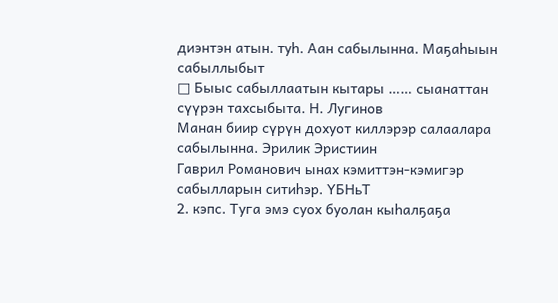диэнтэн атын. туһ. Аан сабылынна. Маҕаһыын сабыллыбыт
□ Быыс сабыллаатын кытары …… сыанаттан сүүрэн тахсыбыта. Н. Лугинов
Манан биир сүрүн дохуот киллэрэр салаалара сабылынна. Эрилик Эристиин
Гаврил Романович ынах кэмиттэн-кэмигэр сабылларын ситиһэр. ҮБНьТ
2. кэпс. Туга эмэ суох буолан кыһалҕаҕа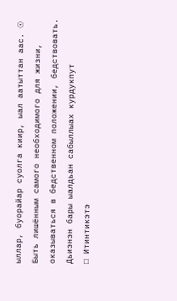ыллар, буорайар суолга киир, ыал аатыттан аас. ☉ Быть лишённым самого необходимого для жизни, оказываться в бедственном положении, бедствовать. Дьиэнэн бары ыалдьан сабыллыах курдукпут
□ Итинтикэтэ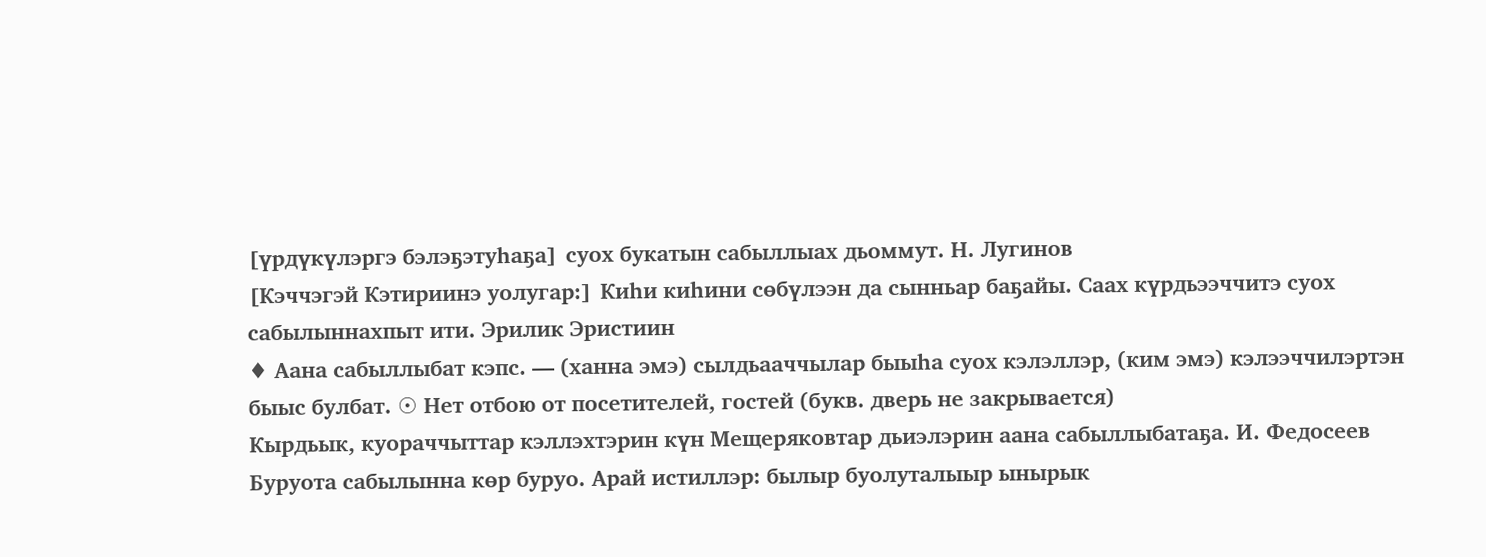[үрдүкүлэргэ бэлэҕэтуһаҕа] суох букатын сабыллыах дьоммут. Н. Лугинов
[Кэччэгэй Кэтириинэ уолугар:] Киһи киһини сөбүлээн да сынньар баҕайы. Саах күрдьээччитэ суох сабылыннахпыт ити. Эрилик Эристиин
♦ Аана сабыллыбат кэпс. — (ханна эмэ) сылдьааччылар быыһа суох кэлэллэр, (ким эмэ) кэлээччилэртэн быыс булбат. ☉ Нет отбою от посетителей, гостей (букв. дверь не закрывается)
Кырдьык, куораччыттар кэллэхтэрин күн Мещеряковтар дьиэлэрин аана сабыллыбатаҕа. И. Федосеев
Буруота сабылынна көр буруо. Арай истиллэр: былыр буолуталыыр ынырык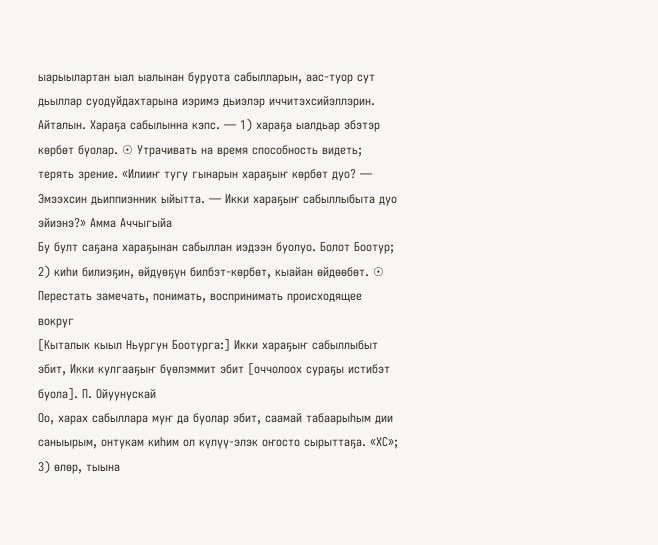ыарыылартан ыал ыалынан буруота сабылларын, аас-туор сут дьыллар суодуйдахтарына иэримэ дьиэлэр иччитэхсийэллэрин. Айталын. Хараҕа сабылынна кэпс. — 1) хараҕа ыалдьар эбэтэр көрбөт буолар. ☉ Утрачивать на время способность видеть; терять зрение. «Илииҥ тугу гынарын хараҕыҥ көрбөт дуо? — Эмээхсин дьиппиэнник ыйытта. — Икки хараҕыҥ сабыллыбыта дуо эйиэнэ?» Амма Аччыгыйа
Бу булт саҕана хараҕынан сабыллан иэдээн буолуо. Болот Боотур; 2) киһи билиэҕин, өйдүөҕүн билбэт-көрбөт, кыайан өйдөөбөт. ☉ Перестать замечать, понимать, воспринимать происходящее вокруг
[Кыталык кыыл Ньургун Боотурга:] Икки хараҕыҥ сабыллыбыт эбит, Икки кулгааҕыҥ бүөлэммит эбит [оччолоох сураҕы истибэт буола]. П. Ойуунускай
Оо, харах сабыллара муҥ да буолар эбит, саамай табаарыһым дии саныырым, онтукам киһим ол күлүү-элэк оҥосто сырыттаҕа. «ХС»; 3) өлөр, тыына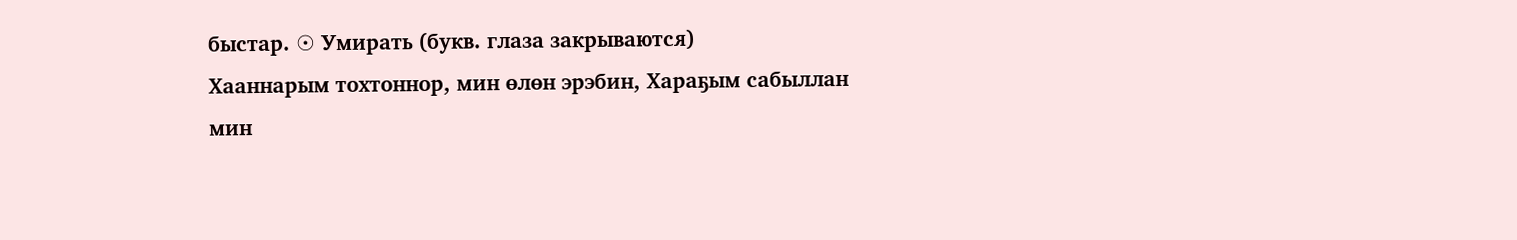быстар. ☉ Умирать (букв. глаза закрываются)
Хааннарым тохтоннор, мин өлөн эрэбин, Хараҕым сабыллан мин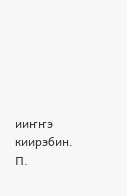ииҥҥэ киирэбин. П.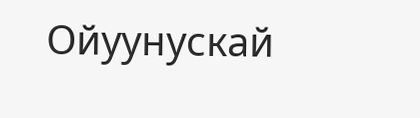Ойуунускай